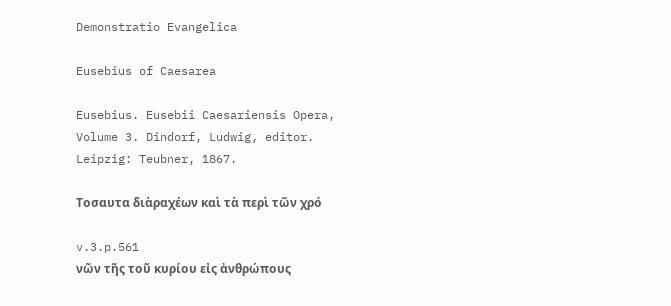Demonstratio Evangelica

Eusebius of Caesarea

Eusebius. Eusebii Caesariensis Opera, Volume 3. Dindorf, Ludwig, editor. Leipzig: Teubner, 1867.

Τοσαυτα διὰραχέων καὶ τὰ περὶ τῶν χρό

v.3.p.561
νῶν τῆς τοῦ κυρίου εἰς ἀνθρώπους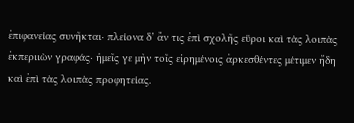ἐπιφανείας συνῆκται· πλείονα δ’ ἄν τις ἐπὶ σχολῆς εὕροι καὶ τὰς λοιπὰς ἐκπεριιὼν γραφάς· ἡμεῖς γε μὴν τοῖς εἰρημένοις ἀρκεσθέντες μέτιμεν ἤδη καὶ ἐπὶ τὰς λοιπὰς προφητείας.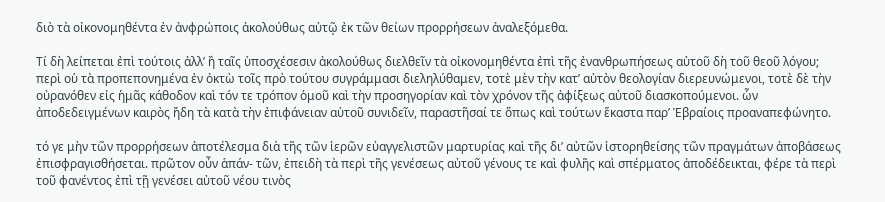διὸ τὰ οἰκονομηθέντα ἐν ἀνφρώποις ἀκολούθως αὐτῷ ἐκ τῶν θείων προρρήσεων ἀναλεξόμεθα.

Τί δὴ λείπεται ἐπὶ τούτοις ἀλλ’ ἢ ταῖς ὑποσχέσεσιν ἀκολούθως διελθεῖν τὰ οἰκονομηθέντα ἐπὶ τῆς ἐνανθρωπήσεως αὐτοῦ δὴ τοῦ θεοῦ λόγου; περὶ οὑ τὰ προπεπονημένα ἐν ὀκτὼ τοῖς πρὸ τούτου συγράμμασι διεληλύθαμεν, τοτὲ μὲν τὴν κατ’ αὐτὸν θεολογίαν διερευνώμενοι, τοτὲ δὲ τὴν οὐρανόθεν εἰς ἡμᾶς κάθοδον καὶ τόν τε τρόπον ὁμοῦ καὶ τὴν προσηγορίαν καὶ τὸν χρόνον τῆς ἀφίξεως αὐτοῦ διασκοπούμενοι. ὧν ἀποδεδειγμένων καιρὸς ἤδη τὰ κατὰ τὴν ἐπιφάνειαν αὐτοῦ συνιδεῖν, παραστῆσαί τε ὅπως καὶ τούτων ἕκαστα παρ’ Ἑβραίοις προαναπεφώνητο.

τό γε μὴν τῶν προρρήσεων ἀποτέλεσμα διὰ τῆς τῶν ἱερῶν εὐαγγελιστῶν μαρτυρίας καὶ τῆς δι’ αὐτῶν ἱστορηθείσης τῶν πραγμάτων ἀποβάσεως ἐπισφραγισθήσεται. πρῶτον οὖν ἁπάν- τῶν, ἐπειδὴ τὰ περὶ τῆς γενέσεως αὐτοῦ γένους τε καὶ φυλῆς καὶ σπέρματος ἀποδέδεικται, φέρε τὰ περὶ τοῦ φανέντος ἐπὶ τῇ γενέσει αὐτοῦ νέου τινὸς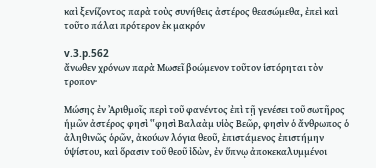καὶ ξενίζοντος παρὰ τοὺς συνήθεις ἀστέρος θεασώμεθα, ἐπεὶ καὶ τοῦτο πάλαι πρότερον ἐκ μακρόν

v.3.p.562
ἄνωθεν χρόνων παρὰ Μωσεῖ βοώμενον τοῦτον ἱστόρηται τὸν τροπον·

Μώσης ἐν Ἀριθμοῖς περὶ τοῦ φανέντος ἐπὶ τῇ γενέσει τοῦ σωτῆρος ἡμῶν ἀστέρος φησὶ ‟φησὶ Βαλαὰμ υἱὸς Βεῶρ, φησὶν ὁ ἄνθρωπος ὁ ἀληθινῶς ὁρῶν, ἀκούων λόγια θεοῦ, ἐπιστάμενος ἐπιστήμην ὑψίστου, καὶ ὅρασιν τοῦ θεοῦ ἰδὼν, ἐν ὕπνῳ ἀποκεκαλυμμένοι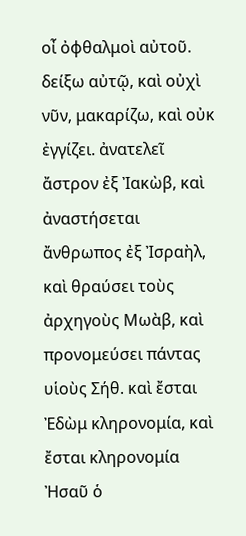οἶ ὀφθαλμοὶ αὐτοῦ. δείξω αὐτῷ, καὶ οὐχὶ νῦν, μακαρίζω, καὶ οὐκ ἐγγίζει. ἀνατελεῖ ἄστρον ἐξ Ἰακὼβ, καὶ ἀναστήσεται ἄνθρωπος ἐξ Ἰσραὴλ, καὶ θραύσει τοὺς ἀρχηγοὺς Μωὰβ, καὶ προνομεύσει πάντας υἱοὺς Σήθ. καὶ ἔσται Ἐδὼμ κληρονομία, καὶ ἔσται κληρονομία Ἠσαῦ ὁ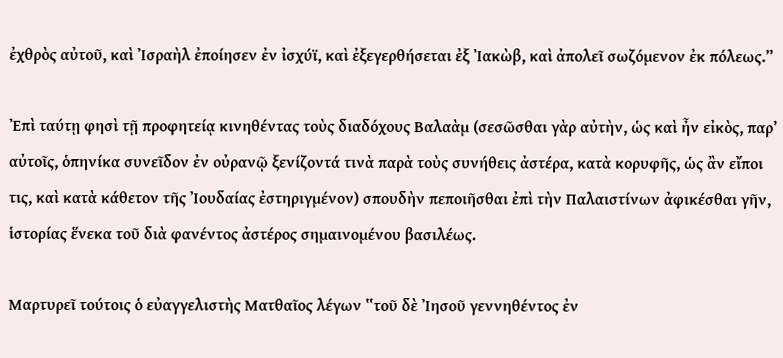ἐχθρὸς αὐτοῦ, καὶ Ἰσραὴλ ἐποίησεν ἐν ἰσχύϊ, καὶ ἐξεγερθήσεται ἐξ Ἰακὼβ, καὶ ἀπολεῖ σωζόμενον ἐκ πόλεως.”

Ἐπὶ ταύτῃ φησὶ τῇ προφητείᾳ κινηθέντας τοὺς διαδόχους Βαλαὰμ (σεσῶσθαι γὰρ αὐτὴν, ὡς καὶ ἦν εἰκὸς, παρ’ αὐτοῖς, ὁπηνίκα συνεῖδον ἐν οὐρανῷ ξενίζοντά τινὰ παρὰ τοὺς συνήθεις ἀστέρα, κατὰ κορυφῆς, ὡς ἂν εἴποι τις, καὶ κατὰ κάθετον τῆς Ἰουδαίας ἐστηριγμένον) σπουδὴν πεποιῆσθαι ἐπὶ τὴν Παλαιστίνων ἀφικέσθαι γῆν, ἱστορίας ἕνεκα τοῦ διὰ φανέντος ἀστέρος σημαινομένου βασιλέως.

Μαρτυρεῖ τούτοις ὁ εὐαγγελιστὴς Ματθαῖος λέγων ‟τοῦ δὲ Ἰησοῦ γεννηθέντος ἐν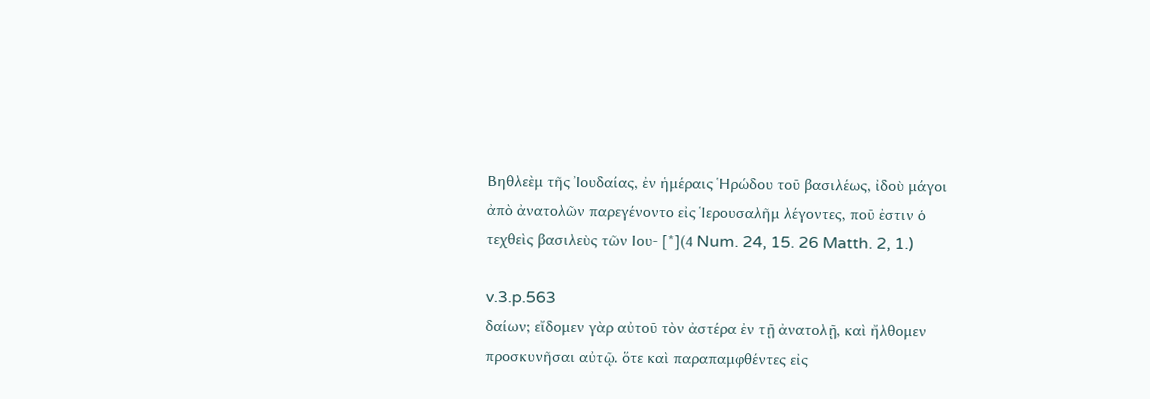Βηθλεὲμ τῆς Ἰουδαίας, ἐν ἡμέραις Ἡρώδου τοῦ βασιλέως, ἰδοὺ μάγοι ἀπὸ ἀνατολῶν παρεγένοντο εἰς Ἱερουσαλῆμ λέγοντες, ποῦ ἐστιν ὁ τεχθεὶς βασιλεὺς τῶν Ιου- [*](4 Num. 24, 15. 26 Matth. 2, 1.)

v.3.p.563
δαίων; εἴδομεν γὰρ αὐτοῦ τὸν ἀστέρα ἐν τῇ ἀνατολῇ, καὶ ἤλθομεν προσκυνῆσαι αὐτῷ. ὅτε καὶ παραπαμφθέντες εἰς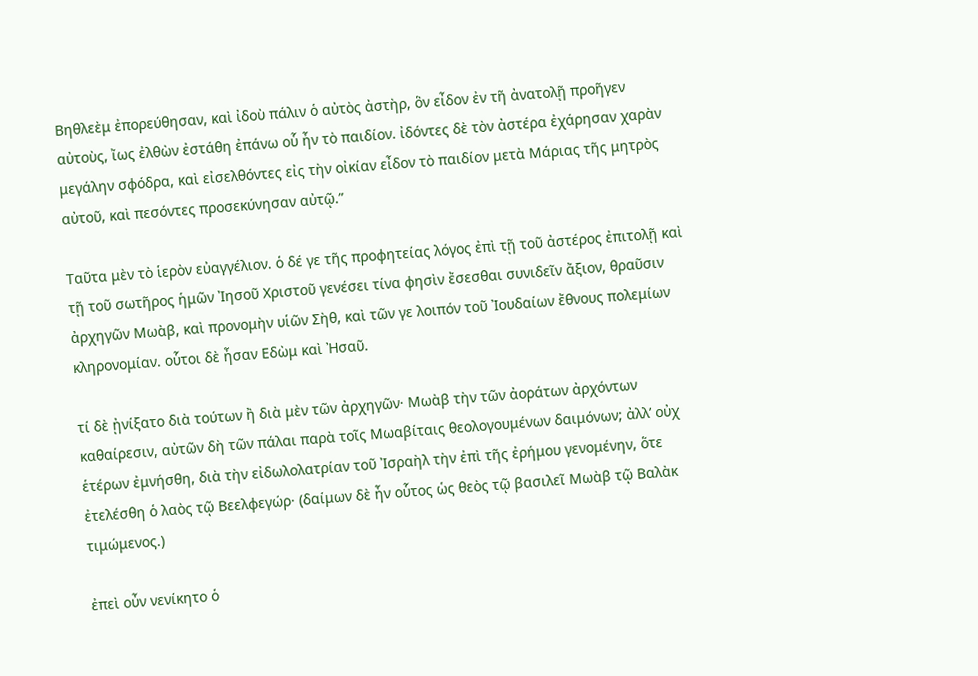Βηθλεὲμ ἐπορεύθησαν, καὶ ἰδοὺ πάλιν ὁ αὐτὸς ἀστὴρ, ὃν εἶδον ἐν τῆ ἀνατολῇ προῆγεν αὐτοὺς, ἴως ἐλθὼν ἐστάθη ἐπάνω οὗ ἦν τὸ παιδίον. ἰδόντες δὲ τὸν ἀστέρα ἐχάρησαν χαρὰν μεγάλην σφόδρα, καὶ εἰσελθόντες εἰς τὴν οἰκίαν εἶδον τὸ παιδίον μετὰ Μάριας τῆς μητρὸς αὐτοῦ, καὶ πεσόντες προσεκύνησαν αὐτῷ.”

Ταῦτα μὲν τὸ ἱερὸν εὐαγγέλιον. ὁ δέ γε τῆς προφητείας λόγος ἐπὶ τῇ τοῦ ἀστέρος ἐπιτολῇ καὶ τῇ τοῦ σωτῆρος ἡμῶν Ἰησοῦ Χριστοῦ γενέσει τίνα φησὶν ἔσεσθαι συνιδεῖν ἄξιον, θραῦσιν ἀρχηγῶν Μωὰβ, καὶ προνομὴν υἱῶν Σὴθ, καὶ τῶν γε λοιπόν τοῦ Ἰουδαίων ἔθνους πολεμίων κληρονομίαν. οὗτοι δὲ ἦσαν Εδὼμ καὶ Ἠσαῦ.

τί δὲ ᾐνίξατο διὰ τούτων ἢ διὰ μὲν τῶν ἀρχηγῶν· Μωὰβ τὴν τῶν ἀοράτων ἀρχόντων καθαίρεσιν, αὐτῶν δὴ τῶν πάλαι παρὰ τοῖς Μωαβίταις θεολογουμένων δαιμόνων; ἀλλ’ οὐχ ἑτέρων ἐμνήσθη, διὰ τὴν εἰδωλολατρίαν τοῦ Ἰσραὴλ τὴν ἐπὶ τῆς ἐρήμου γενομένην, ὅτε ἐτελέσθη ὁ λαὸς τῷ Βεελφεγώρ· (δαίμων δὲ ἦν οὗτος ὡς θεὸς τῷ βασιλεῖ Μωὰβ τῷ Βαλὰκ τιμώμενος.)

ἐπεὶ οὖν νενίκητο ὁ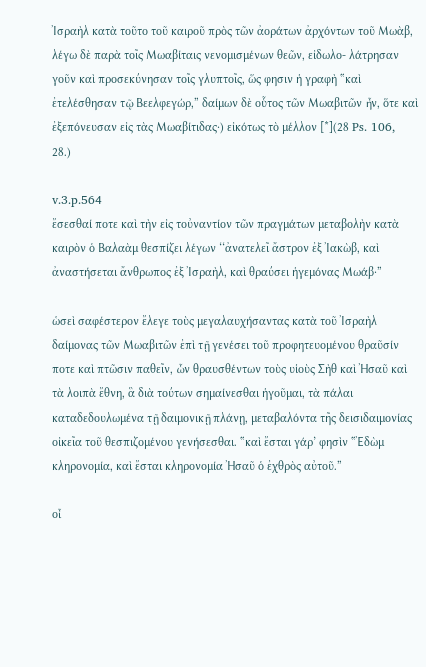Ἰσραὴλ κατὰ τοῦτο τοῦ καιροῦ πρὸς τῶν ἀοράτων ἀρχόντων τοῦ Μωὰβ, λέγω δὲ παρὰ τοῖς Μωαβίταις νενομισμένων θεῶν, εἰδωλο- λάτρησαν γοῦν καὶ προσεκύνησαν τοῖς γλυπτοῖς, ὥς φησιν ἡ γραφὴ ‟καὶ ἐτελέσθησαν τῷ Βεελφεγώρ,” δαίμων δὲ οὗτος τῶν Μωαβιτῶν ἦν, ὅτε καὶ ἐξεπόνευσαν εἰς τὰς Μωαβίτιδας·) εἰκότως τὸ μέλλον [*](28 Ps. 106, 28.)

v.3.p.564
ἔσεσθαί ποτε καὶ τὴν εἰς τοὐναντίον τῶν πραγμάτων μεταβολὴν κατὰ καιρὸν ὁ Βαλαὰμ θεσπίζει λέγων ‘‘ἀνατελεῖ ἄστρον ἐξ Ἰακὼβ, καὶ ἀναστήσεται ἄνθρωπος ἐξ Ἰσραὴλ, καὶ θραύσει ἡγεμόνας Μωάβ·”

ὡσεὶ σαφέστερον ἔλεγε τοὺς μεγαλαυχήσαντας κατὰ τοῦ Ἰσραὴλ δαίμονας τῶν Μωαβιτῶν ἐπὶ τῇ γενέσει τοῦ προφητευομένου θραῦσίν ποτε καὶ πτῶσιν παθεῖν, ὧν θραυσθέντων τοὺς υἱοὺς Σὴθ καὶ Ἠσαῦ καὶ τὰ λοιπὰ ἔθνη, ἃ διὰ τούτων σημαίνεσθαι ἡγοῦμαι, τὰ πάλαι καταδεδουλωμένα τῇ δαιμονικῇ πλάνῃ, μεταβαλόντα τῆς δεισιδαιμονίας οἰκεῖα τοῦ θεσπιζομένου γενήσεσθαι. ‟καὶ ἔσται γάρ’ φησὶν ‟Ἐδὼμ κληρονομία, καὶ ἔσται κληρονομία Ἠσαῦ ὁ ἐχθρὸς αὐτοῦ.”

οἶ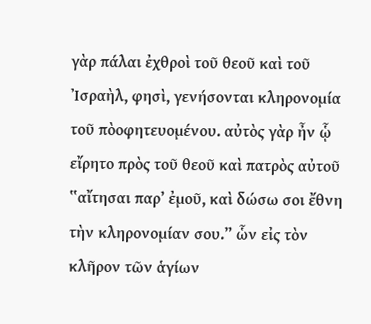γὰρ πάλαι ἐχθροὶ τοῦ θεοῦ καὶ τοῦ Ἰσραὴλ, φησὶ, γενήσονται κληρονομία τοῦ πὸοφητευομένου. αὐτὸς γὰρ ἦν ᾧ εἴρητο πρὸς τοῦ θεοῦ καὶ πατρὸς αὐτοῦ ‟αἴτησαι παρ’ ἐμοῦ, καὶ δώσω σοι ἔθνη τὴν κληρονομίαν σου.” ὧν εἰς τὸν κλῆρον τῶν ἁγίων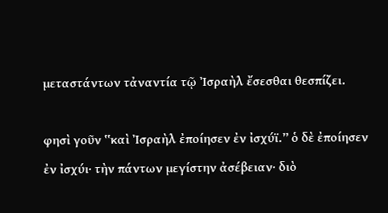μεταστάντων τἀναντία τῷ Ἰσραὴλ ἔσεσθαι θεσπίζει.

φησὶ γοῦν ‟καὶ Ἰσραὴλ ἐποίησεν ἐν ἰσχύϊ.” ὁ δὲ ἐποίησεν ἐν ἰσχύι· τὴν πάντων μεγίστην ἀσέβειαν· διὸ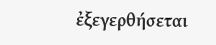ἐξεγερθήσεται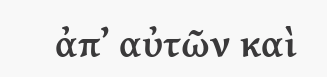ἀπ’ αὐτῶν καὶ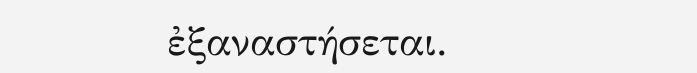ἐξαναστήσεται.